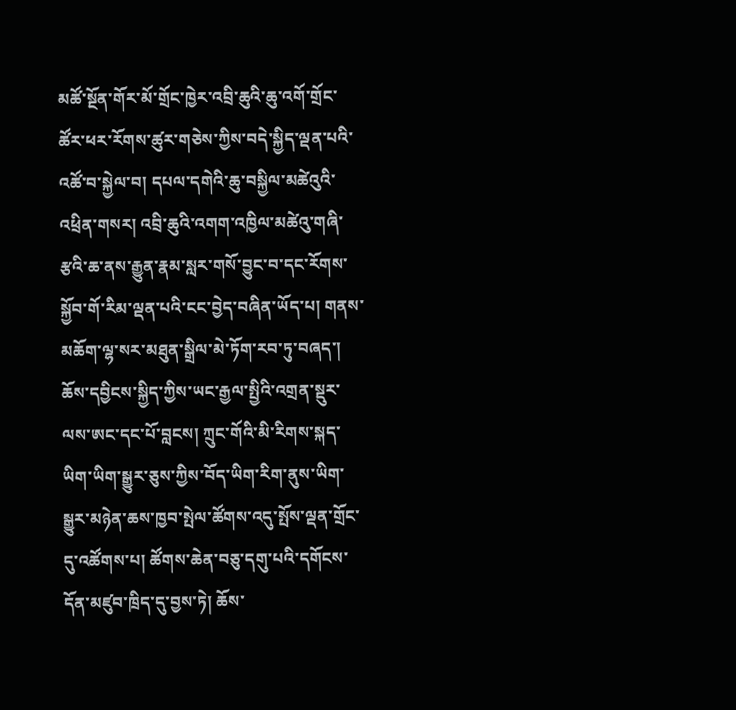མཚོ་སྔོན་གོར་མོ་གྲོང་ཁྱེར་འབྲི་ཆུའི་ཆུ་འགོ་གྲོང་ཚོར་ཕར་རོགས་ཚུར་གཅེས་ཀྱིས་བདེ་སྐྱིད་ལྡན་པའི་འཚོ་བ་སྐྱེལ་བ། དཔལ་དགེའི་ཆུ་བསྐྱིལ་མཚེའུའི་འཕྲིན་གསར། འབྲི་ཆུའི་འགག་འཁྱིལ་མཚེའུ་གཞི་རྩའི་ཆ་ནས་རྒྱུན་རྣམ་སླར་གསོ་བྱུང་བ་དང་རོགས་སྐྱོབ་གོ་རིམ་ལྡན་པའི་ངང་བྱེད་བཞིན་ཡོད་པ། གནས་མཆོག་ལྷ་སར་མཐུན་སྒྲིལ་མེ་ཏོག་རབ་ཏུ་བཞད་། ཆོས་དབྱིངས་སྐྱིད་ཀྱིས་ཡང་རྒྱལ་སྤྱིའི་འགྲན་སྡུར་ལས་ཨང་དང་པོ་བླངས། ཀྲུང་གོའི་མི་རིགས་སྐད་ཡིག་ཡིག་སྒྱུར་ཅུས་ཀྱིས་བོད་ཡིག་རིག་ནུས་ཡིག་སྒྱུར་མཉེན་ཆས་ཁྱབ་སྤེལ་ཚོགས་འདུ་སྤོས་ལྡན་གྲོང་དུ་འཚོགས་པ། ཚོགས་ཆེན་བཅུ་དགུ་པའི་དགོངས་དོན་མཛུབ་ཁྲིད་དུ་བྱས་ཏེ། ཆོས་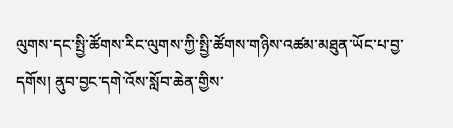ལུགས་དང་སྤྱི་ཚོགས་རིང་ལུགས་ཀྱི་སྤྱི་ཚོགས་གཉིས་འཚམ་མཐུན་ཡོང་པ་བྱ་དགོས། ནུབ་བྱང་དགེ་འོས་སློབ་ཆེན་གྱིས་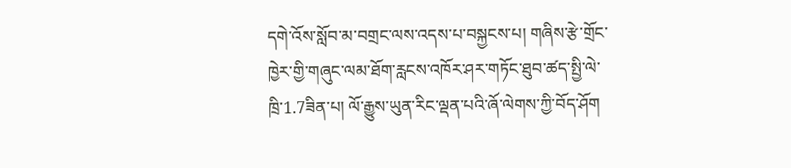དགེ་འོས་སློབ་མ་བགྲང་ལས་འདས་པ་བསྐྱངས་པ། གཞིས་རྩེ་གྲོང་ཁྱེར་གྱི་གཞུང་ལམ་ཐོག་རླངས་འཁོར་ཤར་གཏོང་ཐུབ་ཚད་སྤྱི་ལེ་ཁྲི་1.7ཟིན་པ། ལོ་རྒྱུས་ཡུན་རིང་ལྡན་པའི་ཞོ་ལེགས་ཀྱི་བོད་ཤོག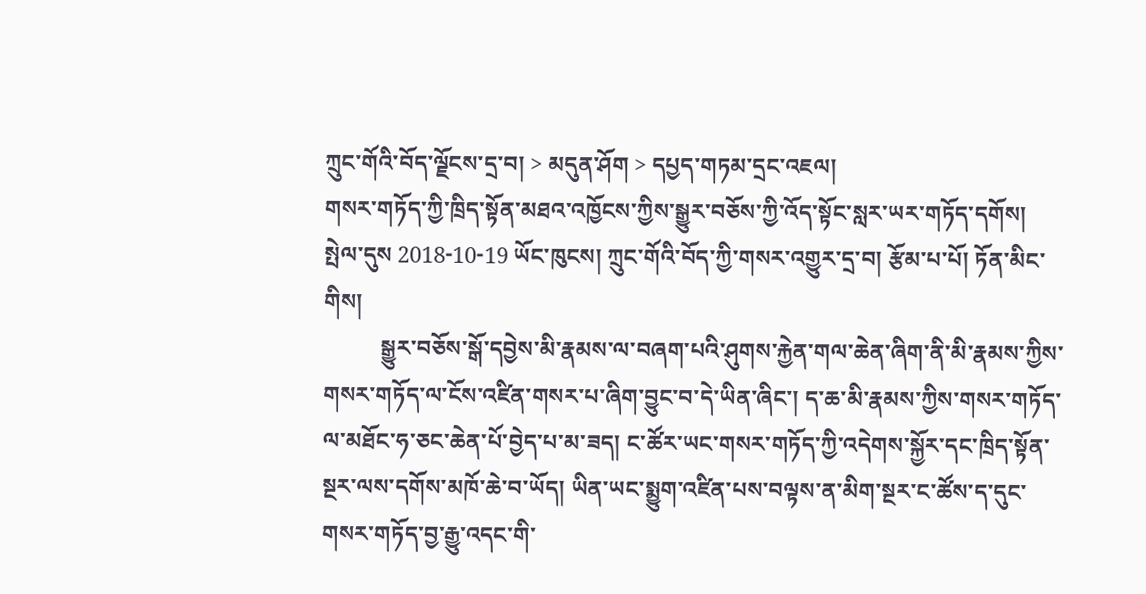ཀྲུང་གོའི་བོད་ལྗོངས་དྲ་བ། > མདུན་ཤོག > དཔྱད་གཏམ་དྲང་འཇལ།
གསར་གཏོད་ཀྱི་ཁྲིད་སྟོན་མཐའ་འཁྱོངས་ཀྱིས་སྒྱུར་བཅོས་ཀྱི་འོད་སྟོང་སླར་ཡར་གཏོད་དགོས།
སྤེལ་དུས 2018-10-19 ཡོང་ཁུངས། ཀྲུང་གོའི་བོད་ཀྱི་གསར་འགྱུར་དྲ་བ། རྩོམ་པ་པོ། ཏོན་མིང་གིས།
          སྒྱུར་བཅོས་སྒོ་དབྱེས་མི་རྣམས་ལ་བཞག་པའི་ཤུགས་རྐྱེན་གལ་ཆེན་ཞིག་ནི་མི་རྣམས་ཀྱིས་གསར་གཏོད་ལ་ངོས་འཛིན་གསར་པ་ཞིག་བྱུང་བ་དེ་ཡིན་ཞིང་། ད་ཆ་མི་རྣམས་ཀྱིས་གསར་གཏོད་ལ་མཐོང་ཧ་ཅང་ཆེན་པོ་བྱེད་པ་མ་ཟད། ང་ཚོར་ཡང་གསར་གཏོད་ཀྱི་འདེགས་སྐྱོར་དང་ཁྲིད་སྟོན་སྔར་ལས་དགོས་མཁོ་ཆེ་བ་ཡོད། ཡིན་ཡང་སྨྱུག་འཛིན་པས་བལྟས་ན་མིག་སྔར་ང་ཚོས་ད་དུང་གསར་གཏོད་བྱ་རྒྱུ་འདང་གི་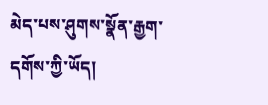མེད་པས་ཤུགས་སྣོན་རྒྱག་དགོས་ཀྱི་ཡོད།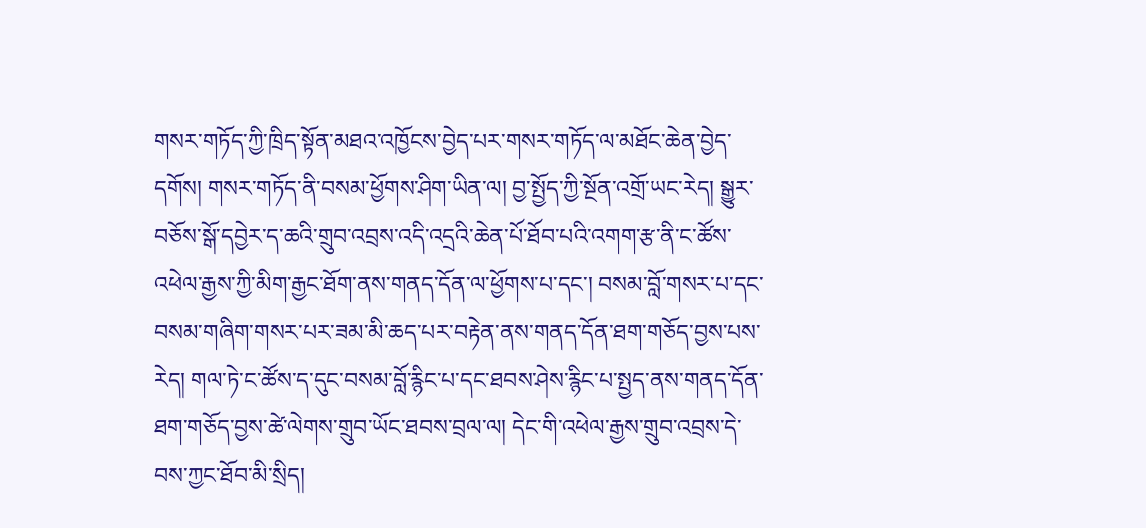གསར་གཏོད་ཀྱི་ཁྲིད་སྟོན་མཐའ་འཁྱོངས་བྱེད་པར་གསར་གཏོད་ལ་མཐོང་ཆེན་བྱེད་དགོས། གསར་གཏོད་ནི་བསམ་ཕྱོགས་ཤིག་ཡིན་ལ། བྱ་སྤྱོད་ཀྱི་སྔོན་འགྲོ་ཡང་རེད། སྒྱུར་བཅོས་སྒོ་དབྱེར་ད་ཆའི་གྲུབ་འབྲས་འདི་འདྲའི་ཆེན་པོ་ཐོབ་པའི་འགག་རྩ་ནི་ང་ཚོས་འཕེལ་རྒྱས་ཀྱི་མིག་རྒྱང་ཐོག་ནས་གནད་དོན་ལ་ཕྱོགས་པ་དང་། བསམ་བློ་གསར་པ་དང་བསམ་གཞིག་གསར་པར་ཟམ་མི་ཆད་པར་བརྟེན་ནས་གནད་དོན་ཐག་གཅོད་བྱས་པས་རེད། གལ་ཏེ་ང་ཚོས་ད་དུང་བསམ་བློ་རྙིང་པ་དང་ཐབས་ཤེས་རྙིང་པ་སྤྱད་ནས་གནད་དོན་ཐག་གཅོད་བྱས་ཚེ་ལེགས་གྲུབ་ཡོང་ཐབས་བྲལ་ལ། དེང་གི་འཕེལ་རྒྱས་གྲུབ་འབྲས་དེ་བས་ཀྱང་ཐོབ་མི་སྲིད།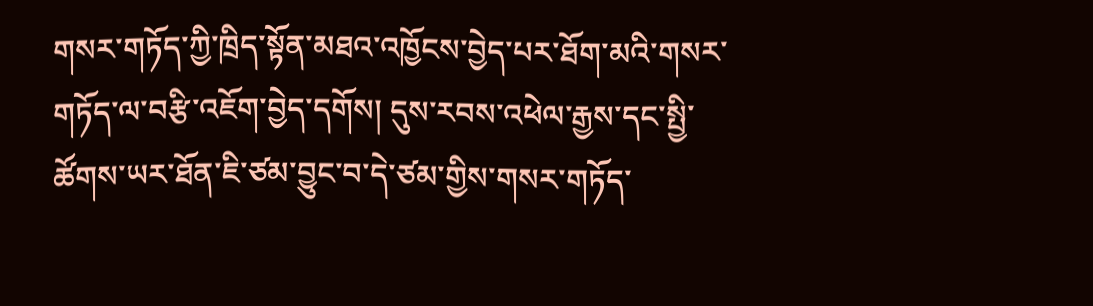གསར་གཏོད་ཀྱི་ཁྲིད་སྟོན་མཐའ་འཁྱོངས་བྱེད་པར་ཐོག་མའི་གསར་གཏོད་ལ་བརྩི་འཇོག་བྱེད་དགོས། དུས་རབས་འཕེལ་རྒྱས་དང་སྤྱི་ཚོགས་ཡར་ཐོན་ཇི་ཙམ་བྱུང་བ་དེ་ཙམ་གྱིས་གསར་གཏོད་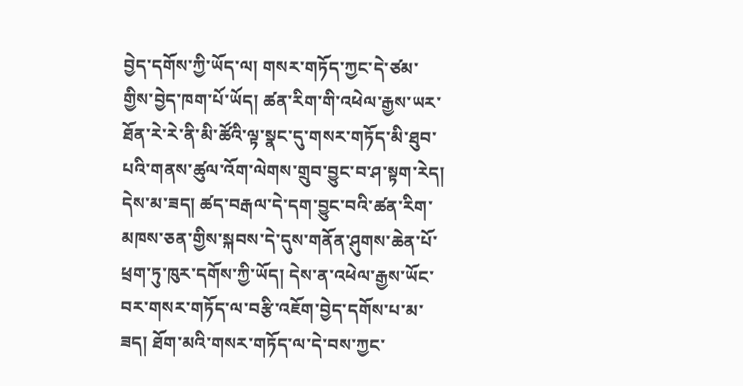བྱེད་དགོས་ཀྱི་ཡོད་ལ། གསར་གཏོད་ཀྱང་དེ་ཙམ་གྱིས་བྱེད་ཁག་པོ་ཡོད། ཚན་རིག་གི་འཕེལ་རྒྱས་ཡར་ཐོན་རེ་རེ་ནི་མི་ཚོའི་ལྟ་སྣང་དུ་གསར་གཏོད་མི་ཐུབ་པའི་གནས་ཚུལ་འོག་ལེགས་གྲུབ་བྱུང་བ་ཤ་སྟག་རེད། དེས་མ་ཟད། ཚད་བརྒལ་དེ་དག་བྱུང་བའི་ཚན་རིག་མཁས་ཅན་གྱིས་སྐབས་དེ་དུས་གནོན་ཤུགས་ཆེན་པོ་ཕྲག་ཏུ་ཁུར་དགོས་ཀྱི་ཡོད། དེས་ན་འཕེལ་རྒྱས་ཡོང་བར་གསར་གཏོད་ལ་བརྩི་འཇོག་བྱེད་དགོས་པ་མ་ཟད། ཐོག་མའི་གསར་གཏོད་ལ་དེ་བས་ཀྱང་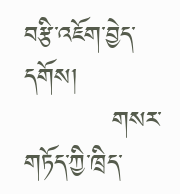བརྩི་འཇོག་བྱེད་དགོས།
          གསར་གཏོད་ཀྱི་ཁྲིད་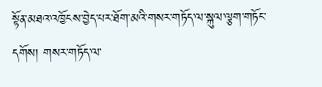སྟོན་མཐའ་འཁྱོངས་བྱེད་པར་ཐོག་མའི་གསར་གཏོད་ལ་སྐུལ་ལྕག་གཏོང་དགོས། གསར་གཏོད་ལ་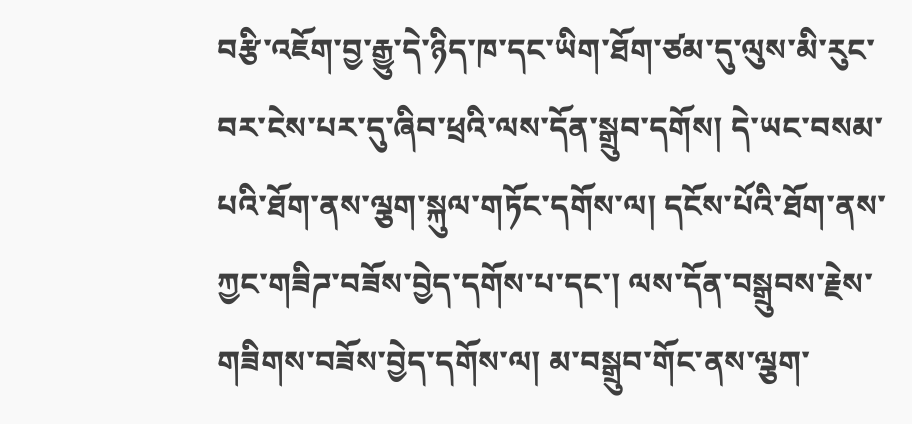བརྩི་འཇོག་བྱ་རྒྱུ་དེ་ཉིད་ཁ་དང་ཡིག་ཐོག་ཙམ་དུ་ལུས་མི་རུང་བར་ངེས་པར་དུ་ཞིབ་ཕྲའི་ལས་དོན་སྒྲུབ་དགོས། དེ་ཡང་བསམ་པའི་ཐོག་ནས་ལྕག་སྐུལ་གཏོང་དགོས་ལ། དངོས་པོའི་ཐོག་ནས་ཀྱང་གཟིཌ་བཟོས་བྱེད་དགོས་པ་དང་། ལས་དོན་བསྒྲུབས་རྗེས་གཟིགས་བཟོས་བྱེད་དགོས་ལ། མ་བསྒྲུབ་གོང་ནས་ལྕག་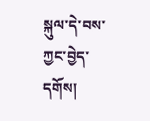སྐུལ་དེ་བས་ཀྱང་བྱེད་དགོས།